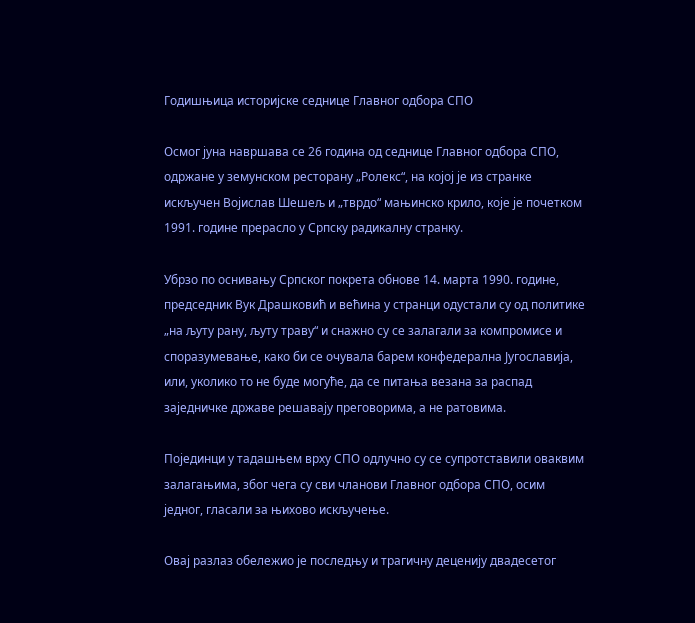Годишњица историјске седнице Главног одбора СПО

Осмог јуна навршава се 26 година од седнице Главног одбора СПО, одржане у земунском ресторану „Ролекс“, на којој је из странке искључен Војислав Шешељ и „тврдо“ мањинско крило, које је почетком 1991. године прерасло у Српску радикалну странку.

Убрзо по оснивању Српског покрета обнове 14. марта 1990. године, председник Вук Драшковић и већина у странци одустали су од политике „на љуту рану, љуту траву“ и снажно су се залагали за компромисе и споразумевање, како би се очувала барем конфедерална Југославија, или, уколико то не буде могуће, да се питања везана за распад заједничке државе решавају преговорима, а не ратовима.

Појединци у тадашњем врху СПО одлучно су се супротставили оваквим залагањима, због чега су сви чланови Главног одбора СПО, осим једног, гласали за њихово искључење.

Овај разлаз обележио је последњу и трагичну деценију двадесетог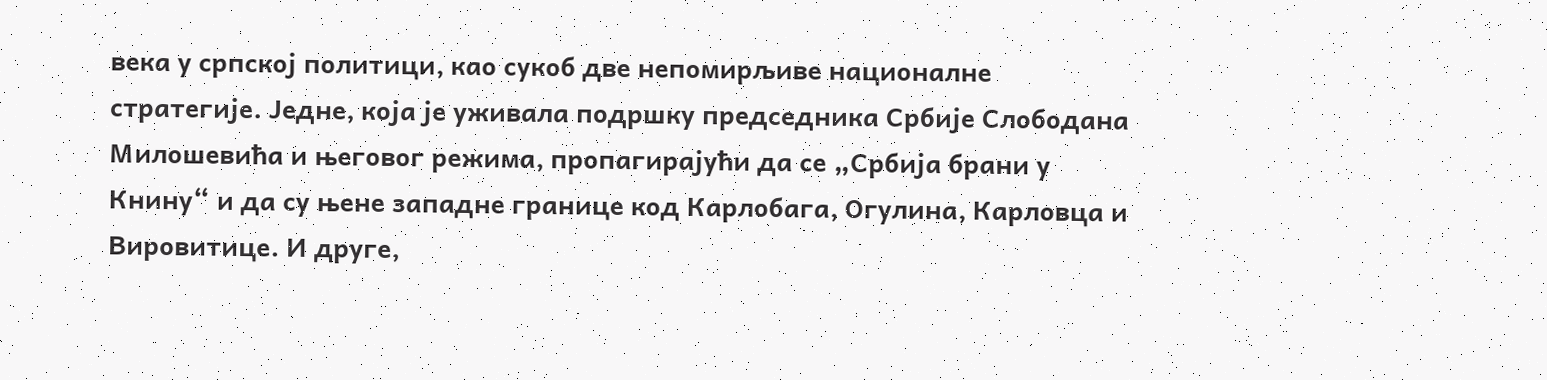века у српској политици, као сукоб две непомирљиве националне стратегије. Једне, која је уживала подршку председника Србије Слободана Милошевића и његовог режима, пропагирајући да се „Србија брани у Книну“ и да су њене западне границе код Карлобага, Огулина, Карловца и Вировитице. И друге,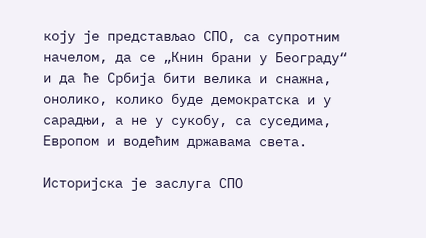коју је представљао СПО, са супротним начелом, да се „Книн брани у Београду“ и да ће Србија бити велика и снажна, онолико, колико буде демократска и у сарадњи, а не у сукобу, са суседима, Европом и водећим државама света.

Историјска је заслуга СПО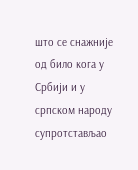што се снажније од било кога у Србији и у српском народу супротстављао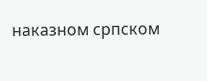наказном српском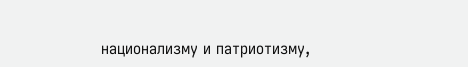национализму и патриотизму,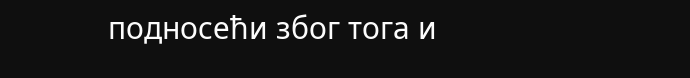подносећи због тога и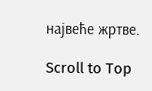највеће жртве.

Scroll to Top